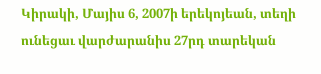Կիրակի, Մայիս 6, 2007ի երեկոյեան, տեղի ունեցաւ վարժարանիս 27րդ տարեկան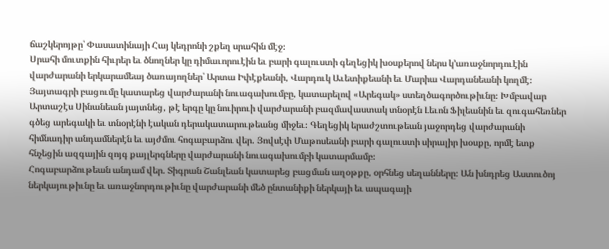ճաշկերոյթը՝ Փասատինայի Հայ կեդրոնի շքեղ սրահին մէջ։
Սրահի մուտքին հիւրեր եւ ծնողներ կը դիմաւորուէին եւ բարի գալուստի գեղեցիկ խօսքերով ներս կ’առաջնորդուէին վարժարանի երկարամեայ ծառայողներ՝ Արտա Իփէքեանի, Վարդուկ Աւետիքեանի եւ Մարիա Վարդանեանի կողմէ։
Յայտագրի բացումը կատարեց վարժարանի նուագախումբը, կատարելով «Արեգակ» ստեղծագործութիւնը։ Խմբավար Արտաշէս Սինանեան յայտնեց, թէ երգը կը նուիրուի վարժարանի բազմավաստակ տնօրէն Լեւոն Ֆիլեանին եւ զուգահեռներ գծեց արեգակի եւ տնօրէնի էական դերակատարութեանց միջեւ։ Գեղեցիկ երաժշտութեան յաջորդեց վարժարանի հիմնադիր անդամներէն եւ այժմու հոգաբարձու վեր. Յովսէփ Մաթոսեանի բարի գալուստի սիրալիր խօսքը, որմէ ետք հնչեցին ազգային զոյգ քայլերգները վարժարանի նուագախումբի կատարմամբ։
Հոգաբարձութեան անդամ վեր. Տիգրան Շանլեան կատարեց բացման աղօթքը, օրհնեց սեղանները։ Ան խնդրեց Աստուծոյ ներկայութիւնը եւ առաջնորդութիւնը վարժարանի մեծ ընտանիքի ներկայի եւ ապագայի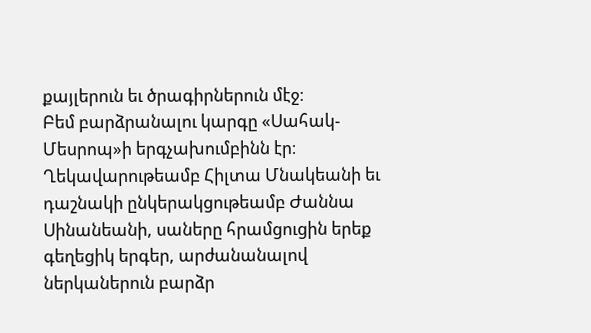քայլերուն եւ ծրագիրներուն մէջ։
Բեմ բարձրանալու կարգը «Սահակ-Մեսրոպ»ի երգչախումբինն էր։ Ղեկավարութեամբ Հիլտա Մնակեանի եւ դաշնակի ընկերակցութեամբ Ժաննա Սինանեանի, սաները հրամցուցին երեք գեղեցիկ երգեր, արժանանալով ներկաներուն բարձր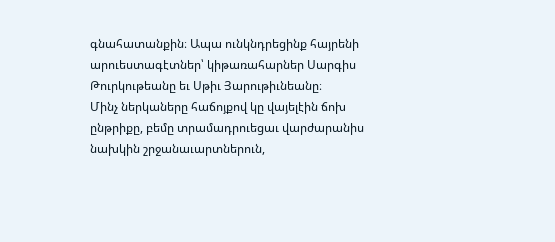գնահատանքին։ Ապա ունկնդրեցինք հայրենի արուեստագէտներ՝ կիթառահարներ Սարգիս Թուրկութեանը եւ Սթիւ Յարութիւնեանը։
Մինչ ներկաները հաճոյքով կը վայելէին ճոխ ընթրիքը, բեմը տրամադրուեցաւ վարժարանիս նախկին շրջանաւարտներուն,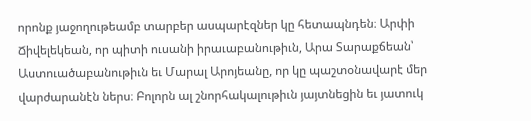որոնք յաջողութեամբ տարբեր ասպարէզներ կը հետապնդեն։ Արփի Ճիվելեկեան, որ պիտի ուսանի իրաւաբանութիւն, Արա Տարաքճեան՝ Աստուածաբանութիւն եւ Մարալ Արոյեանը, որ կը պաշտօնավարէ մեր վարժարանէն ներս։ Բոլորն ալ շնորհակալութիւն յայտնեցին եւ յատուկ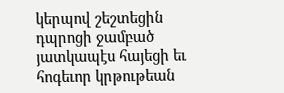կերպով շեշտեցին դպրոցի ջամբած յատկապէս հայեցի եւ հոգեւոր կրթութեան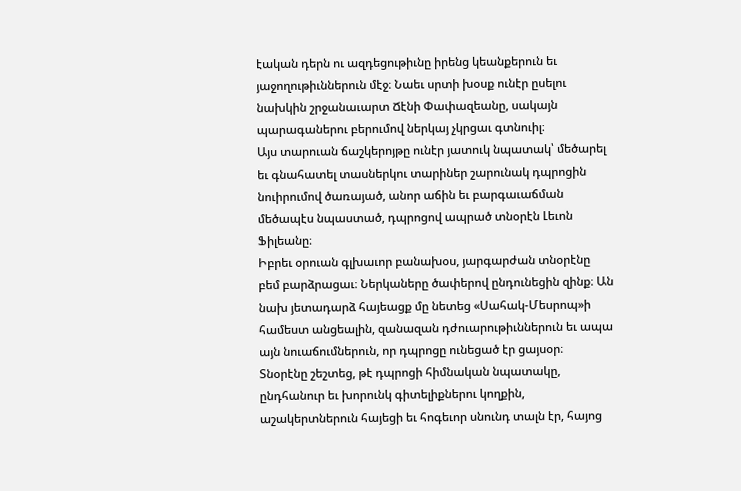էական դերն ու ազդեցութիւնը իրենց կեանքերուն եւ յաջողութիւններուն մէջ։ Նաեւ սրտի խօսք ունէր ըսելու նախկին շրջանաւարտ Ճէնի Փափազեանը, սակայն պարագաներու բերումով ներկայ չկրցաւ գտնուիլ։
Այս տարուան ճաշկերոյթը ունէր յատուկ նպատակ՝ մեծարել եւ գնահատել տասներկու տարիներ շարունակ դպրոցին նուիրումով ծառայած, անոր աճին եւ բարգաւաճման մեծապէս նպաստած, դպրոցով ապրած տնօրէն Լեւոն Ֆիլեանը։
Իբրեւ օրուան գլխաւոր բանախօս, յարգարժան տնօրէնը բեմ բարձրացաւ։ Ներկաները ծափերով ընդունեցին զինք։ Ան նախ յետադարձ հայեացք մը նետեց «Սահակ-Մեսրոպ»ի համեստ անցեալին, զանազան դժուարութիւններուն եւ ապա այն նուաճումներուն, որ դպրոցը ունեցած էր ցայսօր։
Տնօրէնը շեշտեց, թէ դպրոցի հիմնական նպատակը, ընդհանուր եւ խորունկ գիտելիքներու կողքին, աշակերտներուն հայեցի եւ հոգեւոր սնունդ տալն էր, հայոց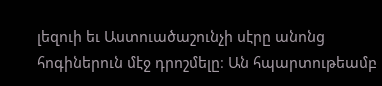լեզուի եւ Աստուածաշունչի սէրը անոնց հոգիներուն մէջ դրոշմելը։ Ան հպարտութեամբ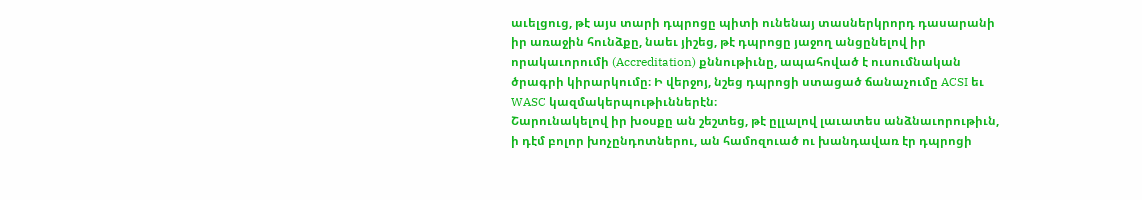աւելցուց, թէ այս տարի դպրոցը պիտի ունենայ տասներկրորդ դասարանի իր առաջին հունձքը, նաեւ յիշեց, թէ դպրոցը յաջող անցընելով իր որակաւորումի (Accreditation) քննութիւնը, ապահոված է ուսումնական ծրագրի կիրարկումը։ Ի վերջոյ, նշեց դպրոցի ստացած ճանաչումը ACSI եւ WASC կազմակերպութիւններէն։
Շարունակելով իր խօսքը ան շեշտեց, թէ ըլլալով լաւատես անձնաւորութիւն, ի դէմ բոլոր խոչընդոտներու, ան համոզուած ու խանդավառ էր դպրոցի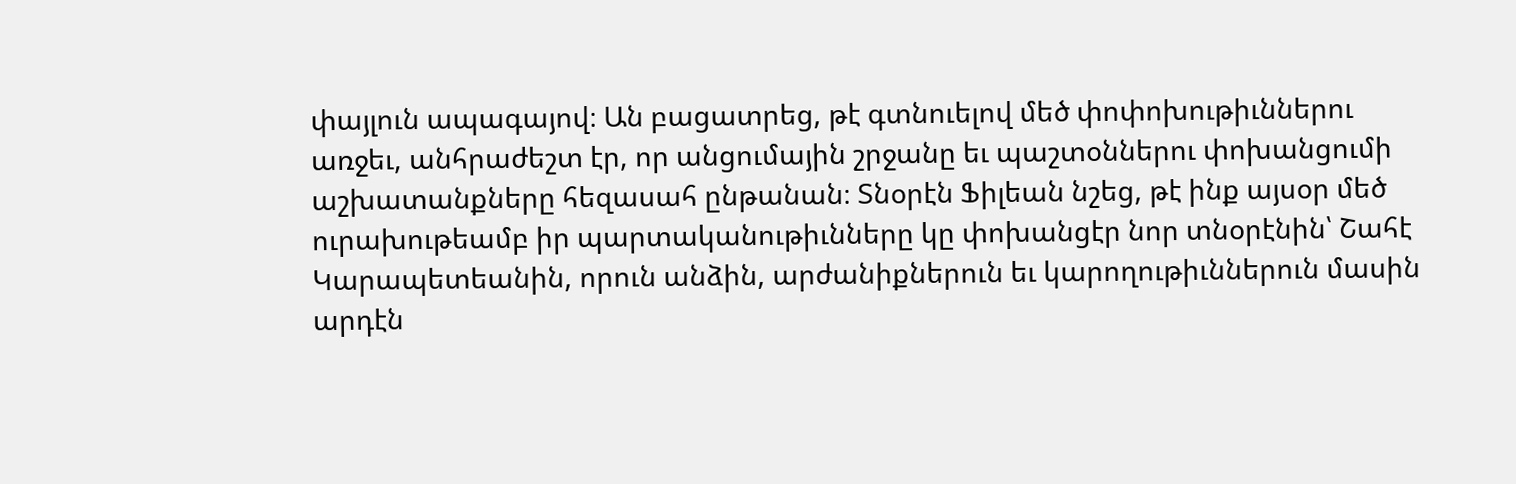փայլուն ապագայով։ Ան բացատրեց, թէ գտնուելով մեծ փոփոխութիւններու առջեւ, անհրաժեշտ էր, որ անցումային շրջանը եւ պաշտօններու փոխանցումի աշխատանքները հեզասահ ընթանան։ Տնօրէն Ֆիլեան նշեց, թէ ինք այսօր մեծ ուրախութեամբ իր պարտականութիւնները կը փոխանցէր նոր տնօրէնին՝ Շահէ Կարապետեանին, որուն անձին, արժանիքներուն եւ կարողութիւններուն մասին արդէն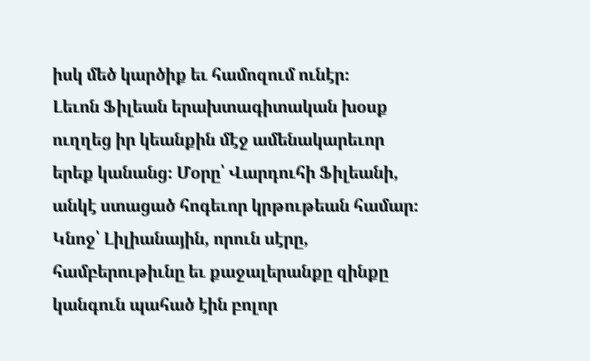իսկ մեծ կարծիք եւ համոզում ունէր։
Լեւոն Ֆիլեան երախտագիտական խօսք ուղղեց իր կեանքին մէջ ամենակարեւոր երեք կանանց։ Մօրը՝ Վարդուհի Ֆիլեանի, անկէ ստացած հոգեւոր կրթութեան համար։ Կնոջ՝ Լիլիանային, որուն սէրը, համբերութիւնը եւ քաջալերանքը զինքը կանգուն պահած էին բոլոր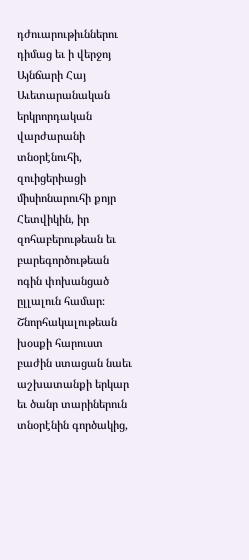դժուարութիւններու դիմաց եւ ի վերջոյ Այնճարի Հայ Աւետարանական երկրորդական վարժարանի տնօրէնուհի, զուիցերիացի միսիոնարուհի քոյր Հետվիկին, իր զոհաբերութեան եւ բարեգործութեան ոգին փոխանցած ըլլալուն համար։
Շնորհակալութեան խօսքի հարուստ բաժին ստացան նաեւ աշխատանքի երկար եւ ծանր տարիներուն տնօրէնին գործակից,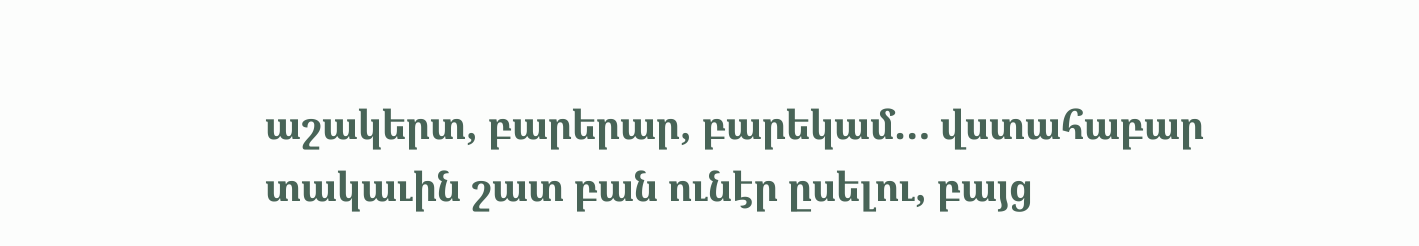աշակերտ, բարերար, բարեկամ… վստահաբար տակաւին շատ բան ունէր ըսելու, բայց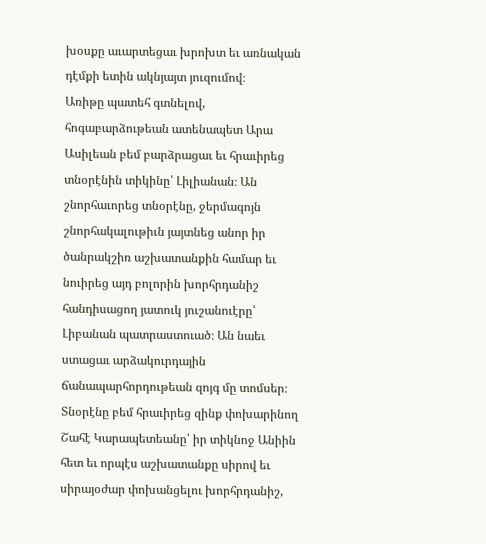խօսքը աւարտեցաւ խրոխտ եւ առնական դէմքի ետին ակնյայտ յուզումով։
Առիթը պատեհ գտնելով, հոգաբարձութեան ատենապետ Արա Ասիլեան բեմ բարձրացաւ եւ հրաւիրեց տնօրէնին տիկինը՝ Լիլիանան։ Ան շնորհաւորեց տնօրէնը, ջերմագոյն շնորհակալութիւն յայտնեց անոր իր ծանրակշիռ աշխատանքին համար եւ նուիրեց այդ բոլորին խորհրդանիշ հանդիսացող յատուկ յուշանուէրը՝ Լիբանան պատրաստուած։ Ան նաեւ ստացաւ արձակուրդային ճանապարհորդութեան զոյգ մը տոմսեր։
Տնօրէնը բեմ հրաւիրեց զինք փոխարինող Շահէ Կարապետեանը՝ իր տիկնոջ Անիին հետ եւ որպէս աշխատանքը սիրով եւ սիրայօժար փոխանցելու խորհրդանիշ,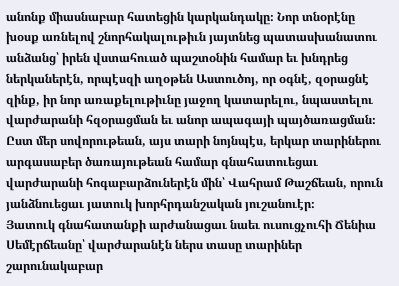անոնք միասնաբար հատեցին կարկանդակը։ Նոր տնօրէնը խօսք առնելով շնորհակալութիւն յայտնեց պատասխանատու անձանց՝ իրեն վստահուած պաշտօնին համար եւ խնդրեց ներկաներէն, որպէսզի աղօթեն Աստուծոյ, որ օգնէ, զօրացնէ զինք, իր նոր առաքելութիւնը յաջող կատարելու, նպաստելու վարժարանի հզօրացման եւ անոր ապագայի պայծառացման։
Ըստ մեր սովորութեան, այս տարի նոյնպէս, երկար տարիներու արգասաբեր ծառայութեան համար գնահատուեցաւ վարժարանի հոգաբարձուներէն մին՝ Վահրամ Թաշճեան, որուն յանձնուեցաւ յատուկ խորհրդանշական յուշանուէր։
Յատուկ գնահատանքի արժանացաւ նաեւ ուսուցչուհի Ճենիա Սեմէրճեանը՝ վարժարանէն ներս տասը տարիներ շարունակաբար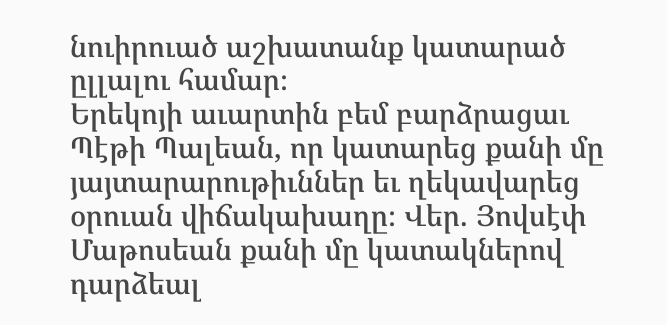նուիրուած աշխատանք կատարած ըլլալու համար։
Երեկոյի աւարտին բեմ բարձրացաւ Պէթի Պալեան, որ կատարեց քանի մը յայտարարութիւններ եւ ղեկավարեց օրուան վիճակախաղը։ Վեր. Յովսէփ Մաթոսեան քանի մը կատակներով դարձեալ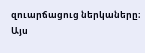զուարճացուց ներկաները։
Այս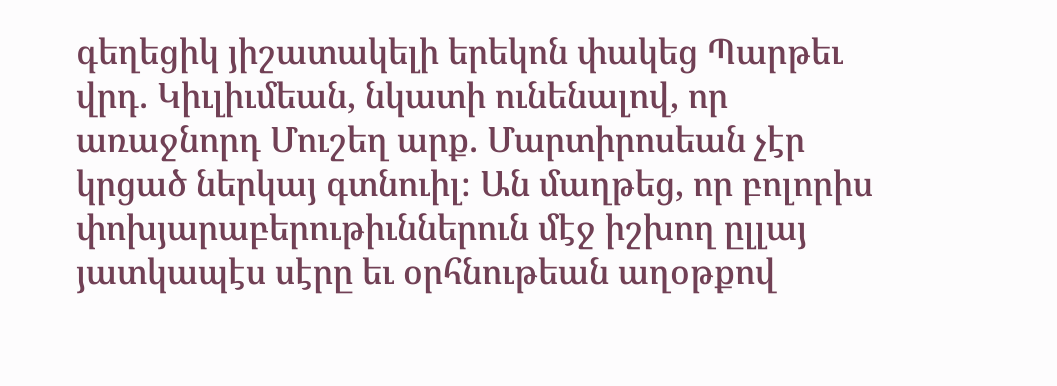գեղեցիկ յիշատակելի երեկոն փակեց Պարթեւ վրդ. Կիւլիւմեան, նկատի ունենալով, որ առաջնորդ Մուշեղ արք. Մարտիրոսեան չէր կրցած ներկայ գտնուիլ։ Ան մաղթեց, որ բոլորիս փոխյարաբերութիւններուն մէջ իշխող ըլլայ յատկապէս սէրը եւ օրհնութեան աղօթքով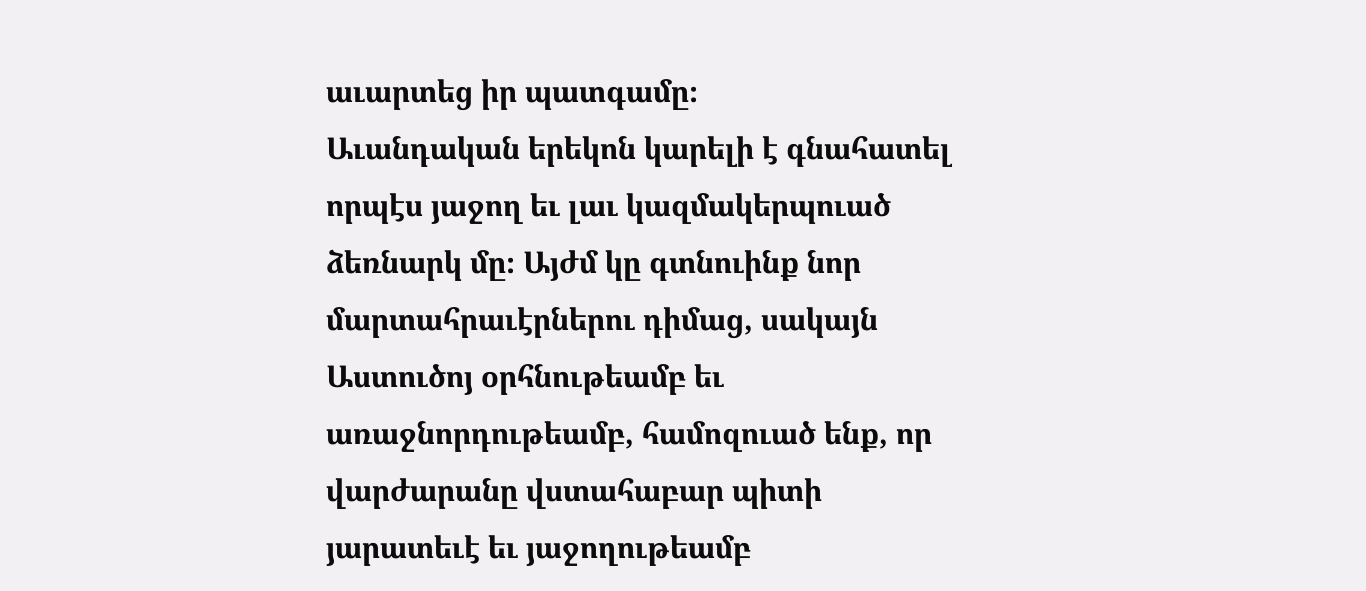աւարտեց իր պատգամը։
Աւանդական երեկոն կարելի է գնահատել որպէս յաջող եւ լաւ կազմակերպուած ձեռնարկ մը։ Այժմ կը գտնուինք նոր մարտահրաւէրներու դիմաց, սակայն Աստուծոյ օրհնութեամբ եւ առաջնորդութեամբ, համոզուած ենք, որ վարժարանը վստահաբար պիտի յարատեւէ եւ յաջողութեամբ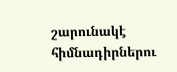շարունակէ հիմնադիրներու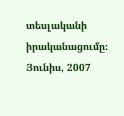տեսլականի իրականացումը։
Յունիս, 2007